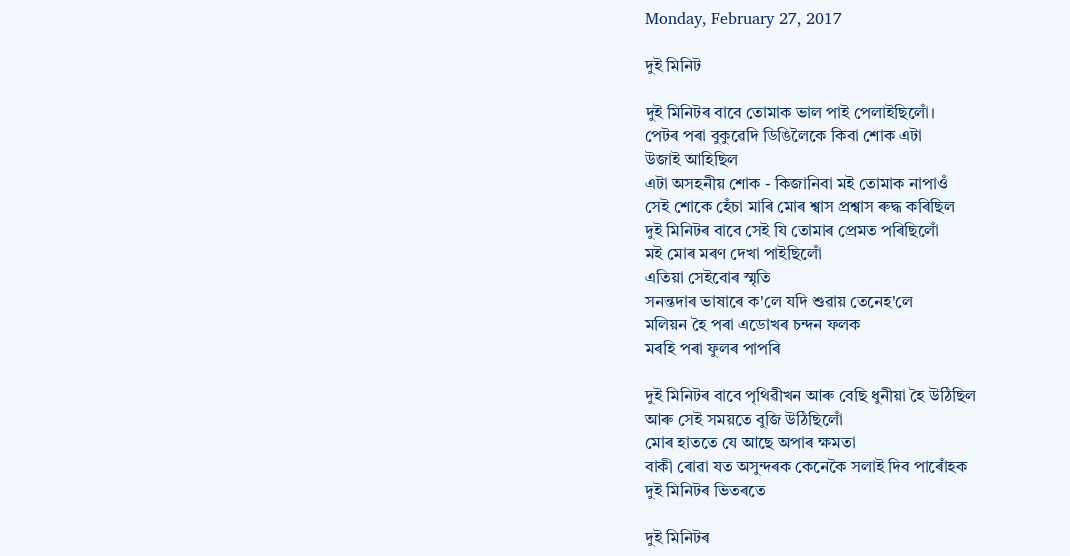Monday, February 27, 2017

দুই মিনিট

দুই মিনিটৰ বাবে তোমাক ভাল পাই পেলাইছিলোঁ।
পেটৰ পৰা বুকুৱেদি ডিঙিলৈকে কিবা শোক এটা
উজাই আহিছিল
এটা অসহনীয় শোক - কিজানিবা মই তোমাক নাপাওঁ
সেই শোকে হেঁচা মাৰি মোৰ শ্বাস প্ৰশ্বাস ৰুদ্ধ কৰিছিল
দুই মিনিটৰ বাবে সেই যি তোমাৰ প্ৰেমত পৰিছিলোঁ
মই মোৰ মৰণ দেখা পাইছিলোঁ
এতিয়া সেইবোৰ স্মৃতি
সনন্তদাৰ ভাষাৰে ক'লে যদি শুৱায় তেনেহ'লে
মলিয়ন হৈ পৰা এডোখৰ চন্দন ফলক
মৰহি পৰা ফুলৰ পাপৰি

দুই মিনিটৰ বাবে পৃথিৱীখন আৰু বেছি ধুনীয়া হৈ উঠিছিল
আৰু সেই সময়তে বুজি উঠিছিলোঁ
মোৰ হাততে যে আছে অপাৰ ক্ষমতা
বাকী ৰোৱা যত অসুন্দৰক কেনেকৈ সলাই দিব পাৰোঁহক
দুই মিনিটৰ ভিতৰতে

দুই মিনিটৰ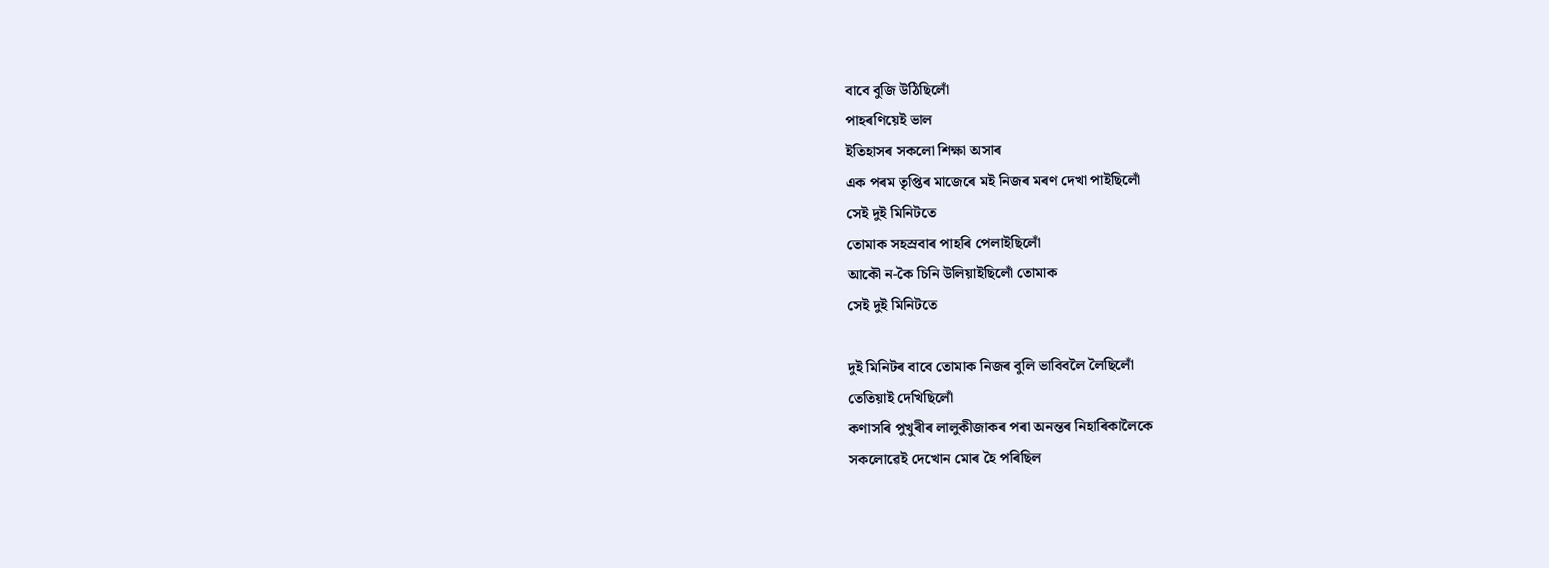বাবে বুজি উঠিছিলোঁ
পাহৰণিয়েই ভাল
ইতিহাসৰ সকলো শিক্ষা অসাৰ
এক পৰম তৃপ্তিৰ মাজেৰে মই নিজৰ মৰণ দেখা পাইছিলোঁ
সেই দুই মিনিটতে
তোমাক সহস্ৰবাৰ পাহৰি পেলাইছিলোঁ
আকৌ ন-কৈ চিনি উলিয়াইছিলোঁ তোমাক
সেই দুই মিনিটতে

দুই মিনিটৰ বাবে তোমাক নিজৰ বুলি ভাবিবলৈ লৈছিলোঁ
তেতিয়াই দেখিছিলোঁ
কণাসৰি পুখুৰীৰ লালুকীজাকৰ পৰা অনন্তৰ নিহাৰিকালৈকে
সকলোৱেই দেখোন মোৰ হৈ পৰিছিল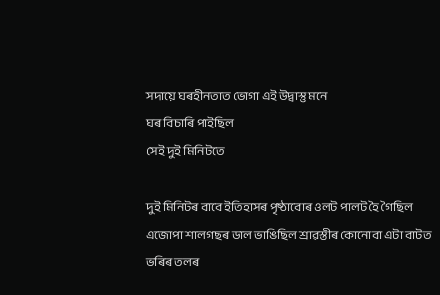সদায়ে ঘৰহীনতাত ভোগা এই উদ্বাস্তু মনে
ঘৰ বিচাৰি পাইছিল
সেই দুই মিনিটতে

দুই মিনিটৰ বাবে ইতিহাসৰ পৃষ্ঠাবোৰ ওলট পালট হৈ গৈছিল
এজোপা শালগছৰ ডাল ভাঙিছিল শ্ৰাৱস্তীৰ কোনোবা এটা বাটত
ভৰিৰ তলৰ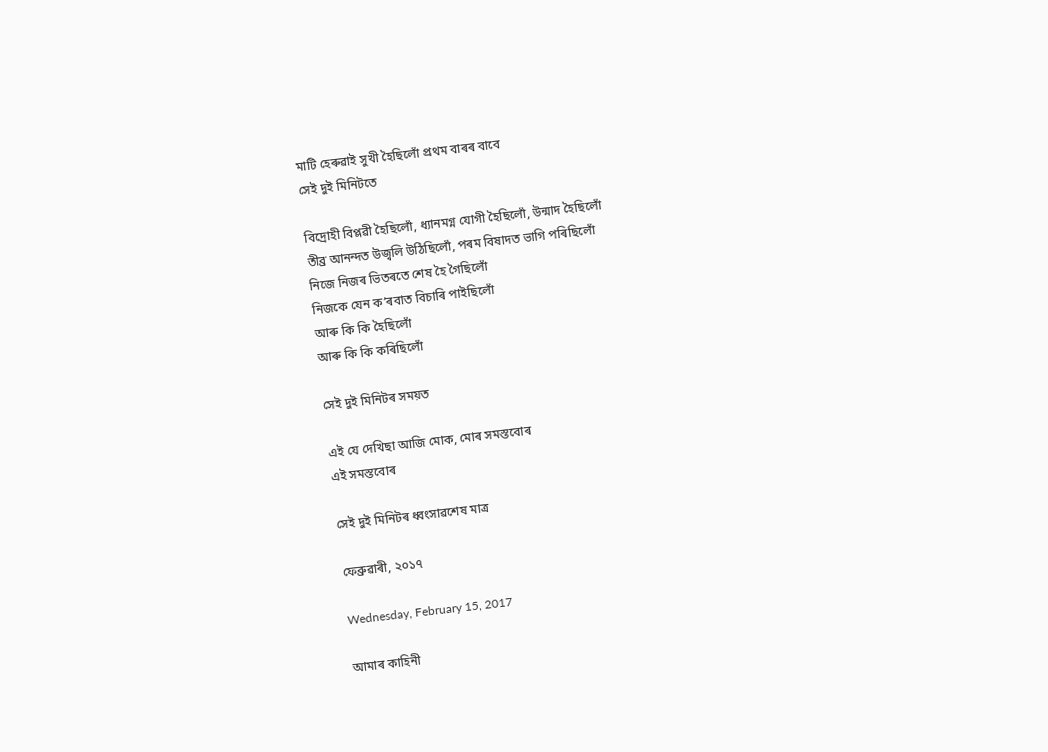মাটি হেৰুৱাই সুখী হৈছিলোঁ প্ৰথম বাৰৰ বাবে
সেই দুই মিনিটতে

বিদ্ৰোহী বিপ্লৱী হৈছিলোঁ, ধ্যানমগ্ন যোগী হৈছিলোঁ, উন্মাদ হৈছিলোঁ
তীব্ৰ আনন্দত উজ্বলি উঠিছিলোঁ, পৰম বিষাদত ভাগি পৰিছিলোঁ
নিজে নিজৰ ভিতৰতে শেষ হৈ গৈছিলোঁ
নিজকে যেন ক’ৰবাত বিচাৰি পাইছিলোঁ
আৰু কি কি হৈছিলোঁ
আৰু কি কি কৰিছিলোঁ

সেই দুই মিনিটৰ সময়ত

এই যে দেখিছা আজি মোক, মোৰ সমস্তবোৰ
এই সমস্তবোৰ

সেই দুই মিনিটৰ ধ্বংসাৱশেষ মাত্ৰ

ফেব্ৰুৱাৰী, ২০১৭

Wednesday, February 15, 2017

আমাৰ কাহিনী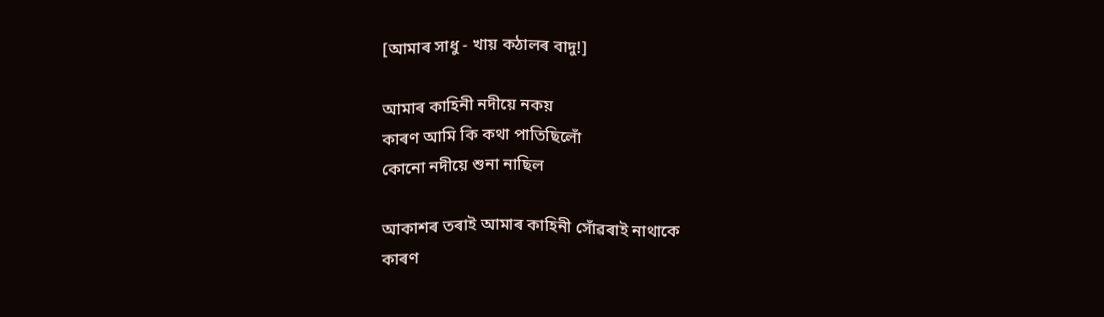[আমাৰ সাধু - খায় কঠালৰ বাদু!]

আমাৰ কাহিনী নদীয়ে নকয়
কাৰণ আমি কি কথা পাতিছিলোঁ
কোনো নদীয়ে শুনা নাছিল

আকাশৰ তৰাই আমাৰ কাহিনী সোঁৱৰাই নাথাকে
কাৰণ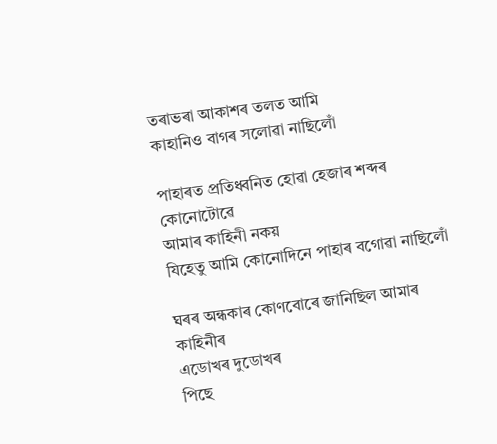তৰাভৰা আকাশৰ তলত আমি
কাহানিও বাগৰ সলোৱা নাছিলোঁ

পাহাৰত প্ৰতিধ্বনিত হোৱা হেজাৰ শব্দৰ কোনোটোৱে
আমাৰ কাহিনী নকয়
যিহেতু আমি কোনোদিনে পাহাৰ বগোৱা নাছিলোঁ

ঘৰৰ অন্ধকাৰ কোণবোৰে জানিছিল আমাৰ কাহিনীৰ
এডোখৰ দুডোখৰ
পিছে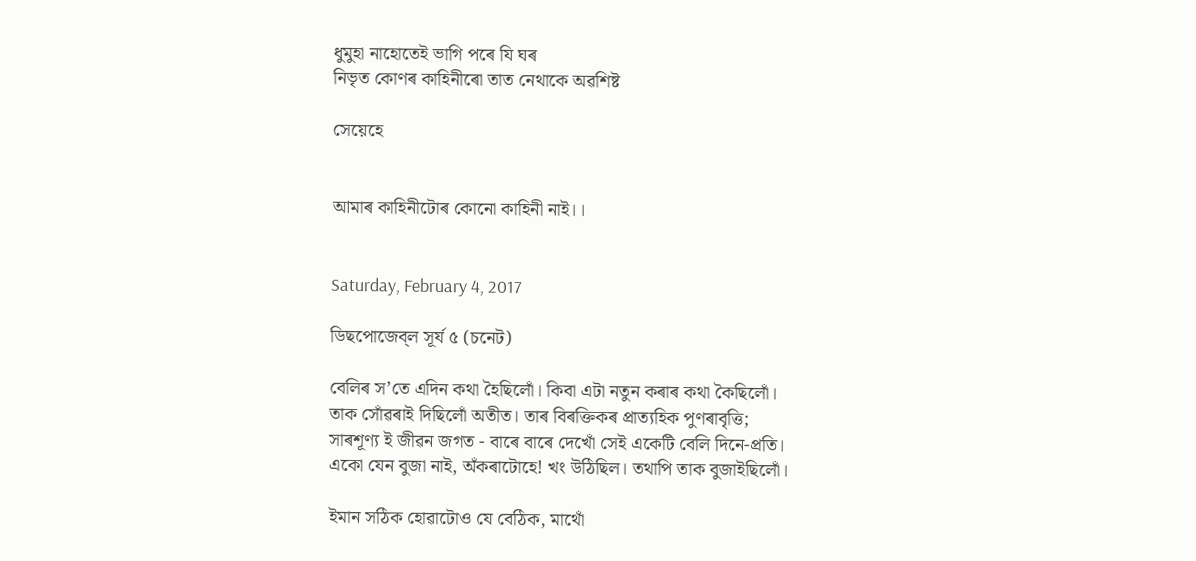ধুমুহা নাহোতেই ভাগি পৰে যি ঘৰ
নিভৃত কোণৰ কাহিনীৰো তাত নেথাকে অৱশিষ্ট

সেয়েহে


আমাৰ কাহিনীটোৰ কোনো কাহিনী নাই।।


Saturday, February 4, 2017

ডিছপোজেব্‌ল সূর্য ৫ (চনেট)

বেলিৰ স’তে এদিন কথা হৈছিলোঁ। কিবা এটা নতুন কৰাৰ কথা কৈছিলোঁ।
তাক সোঁৱৰাই দিছিলোঁ অতীত। তাৰ বিৰক্তিকৰ প্রাত্যহিক পুণৰাবৃত্তি;
সাৰশূণ্য ই জীৱন জগত - বাৰে বাৰে দেখোঁ সেই একেটি বেলি দিনে-প্রতি।
একো যেন বুজা নাই, অঁকৰাটোহে! খং উঠিছিল। তথাপি তাক বুজাইছিলোঁ।

ইমান সঠিক হোৱাটোও যে বেঠিক, মাথোঁ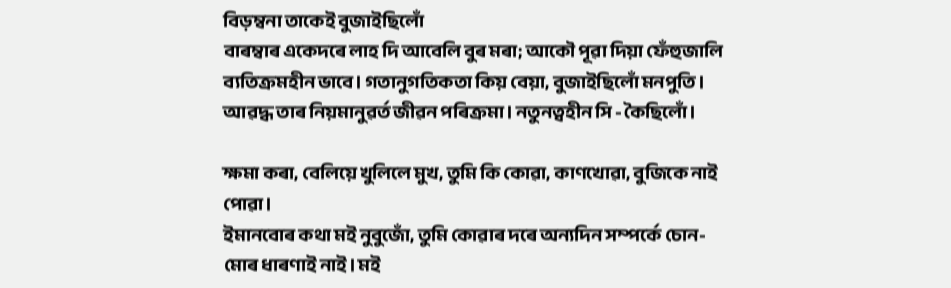বিড়ম্বনা তাকেই বুজাইছিলোঁ
বাৰম্বাৰ একেদৰে লাহ দি আবেলি বুৰ মৰা; আকৌ পূৱা দিয়া ফেঁহুজালি
ব্যতিক্রমহীন ভাবে। গতানুগতিকতা কিয় বেয়া, বুজাইছিলোঁ মনপুতি।
আৱদ্ধ তাৰ নিয়মানুৱর্ত জীৱন পৰিক্রমা। নতুনত্বহীন সি - কৈছিলোঁ।

ক্ষমা কৰা, বেলিয়ে খুলিলে মুখ, তুমি কি কোৱা, কাণখোৱা, বুজিকে নাই পোৱা।
ইমানবোৰ কথা মই নুবুজোঁ, তুমি কোৱাৰ দৰে অন্যদিন সম্পর্কে চোন-
মোৰ ধাৰণাই নাই। মই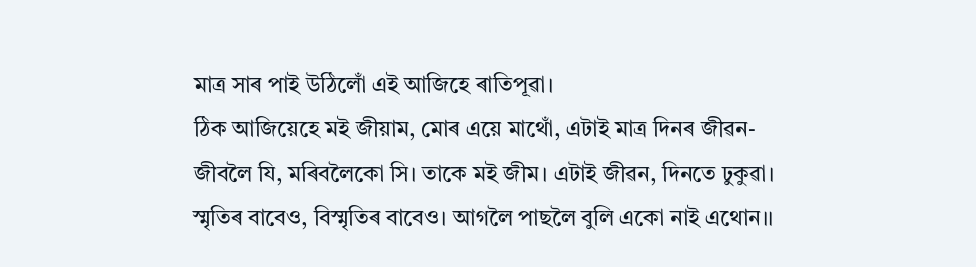মাত্র সাৰ পাই উঠিলোঁ এই আজিহে ৰাতিপূৱা।
ঠিক আজিয়েহে মই জীয়াম, মোৰ এয়ে মাথোঁ, এটাই মাত্র দিনৰ জীৱন-
জীবলৈ যি, মৰিবলৈকো সি। তাকে মই জীম। এটাই জীৱন, দিনতে ঢুকুৱা।
স্মৃতিৰ বাবেও, বিস্মৃতিৰ বাবেও। আগলৈ পাছলৈ বুলি একো নাই এথোন।।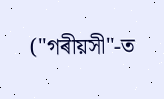("গৰীয়সী"-ত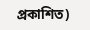প্ৰকাশিত)